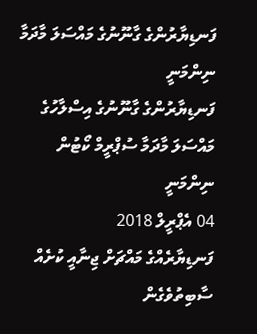ފަނޑިޔާރުންގެ ގާނޫނުގެ މައްސަލަ މާދަމާ ނިންމަނީ
ފަނޑިޔާރުންގެ ގާނޫނުގެ އިސްލާހުގެ މައްސަލަ މާދަމާ ސުޕްރީމް ކޯޓުން ނިންމަނީ
04 އެޕްރީލް 2018
ފަނޑިޔާރެއްގެ މައްޗަށް ޖިނާއީ ކުށެއް ސާބިތުވެގެން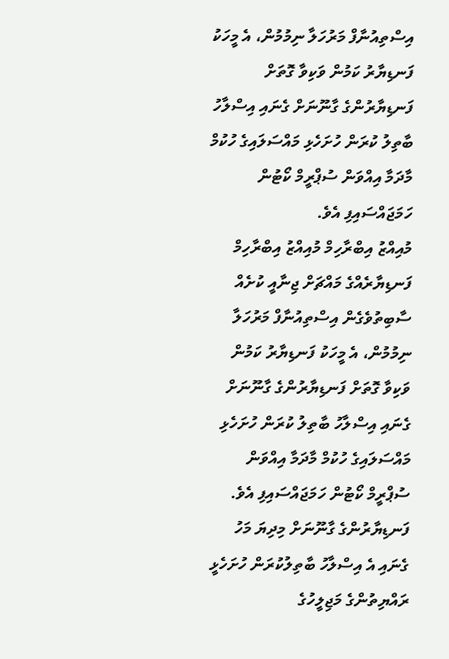އިސްތިއުނާފް މަރުހަލާ ނިމުމުން، އެ މީހަކު ފަނޑިޔާރު ކަމުން ވަކިވާ ގޮތަށް ފަނޑިޔާރުންގެ ގާނޫނަށް ގެނައި އިސްލާހު ބާތިލު ކުރަން ހުށަހެޅި މައްސަލައިގެ ހުކުމް މާދަމާ އިއްވަން ސުޕްރީމް ކޯޓުން ހަމަޖައްސައިފި އެވެ.
މުއިއްޒު އިބްރާހިމް މުއިއްޒު އިބްރާހިމް
ފަނޑިޔާރެއްގެ މައްޗަށް ޖިނާއީ ކުށެއް ސާބިތުވެގެން އިސްތިއުނާފް މަރުހަލާ ނިމުމުން، އެ މީހަކު ފަނޑިޔާރު ކަމުން ވަކިވާ ގޮތަށް ފަނޑިޔާރުންގެ ގާނޫނަށް ގެނައި އިސްލާހު ބާތިލު ކުރަން ހުށަހެޅި މައްސަލައިގެ ހުކުމް މާދަމާ އިއްވަން ސުޕްރީމް ކޯޓުން ހަމަޖައްސައިފި އެވެ.
ފަނޑިޔާރުންގެ ގާނޫނަށް މިދިޔަ މަހު ގެނައި އެ އިސްލާހު ބާތިލުކުރަން ހުށަހެޅީ ރައްޔިތުންގެ މަޖިލީހުގެ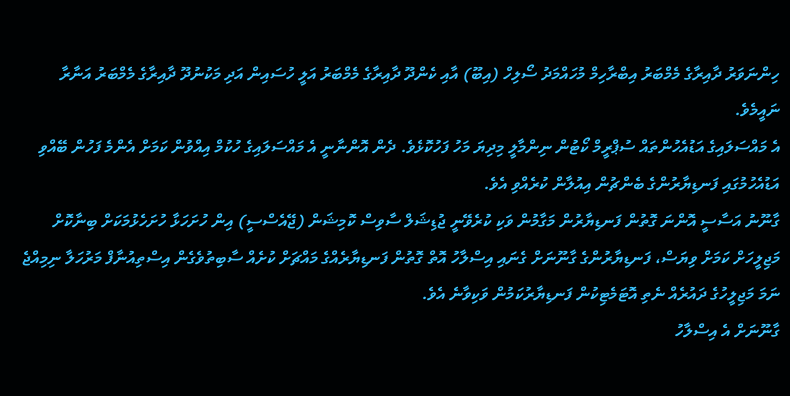ހިންނަވަރު ދާއިރާގެ މެމްބަރު އިބްރާހިމް މުހައްމަދު ސޯލިހް (އިބޫ) އާއި ކެންދޫ ދާއިރާގެ މެމްބަރު އަލީ ހުސައިން އަދި މަކުނުދޫ ދާއިރާގެ މެމްބަރު އަނާރާ ނައީމެވެ.
އެ މައްސަލައިގެ އަޑުއެހުންތައް ސުޕްރީމް ކޯޓުން ނިންމާލީ މިދިޔަ މަހު ފަހުކޮޅެވެ. ދެން އޮންނާނީ އެ މައްސަލައިގެ ހުކުމް އިއްވުން ކަމަށް އެންމެ ފަހުން ބޭއްވި އަޑުއެހުމުގައި ފަނޑިޔާރުންގެ ބެންޗުން އިއުލާން ކުރެއްވި އެވެ.
ގާނޫނު އަސާސީ އޮންނަ ގޮތުން ފަނޑިޔާރުން މަގާމުން ވަކި ކުރެވޭނީ ޖުޑިޝަލް ސާވިސް ކޮމިޝަން (ޖޭއެސްސީ) އިން ހުށަހަޅާ ހުށަހެޅުމަކަށް ބިނާކޮށް މަޖިލީހަށް ކަމަށް ވިޔަސް، ފަނޑިޔާރުންގެ ގާނޫނަށް ގެނައި އިސްލާހު އޮތް ގޮތުން ފަނޑިޔާރެއްގެ މައްޗަށް ކުށެއް ސާބިތުވެގެން އިސްތިއުނާފް މަރުހަލާ ނިމިއްޖެ ނަމަ މަޖިލީހުގެ ދައުރެއް ނެތި އޮޓަމެޓިކުން ފަނޑިޔާރުކަމުން ވަކިވާނެ އެވެ.
ގާނޫނަށް އެ އިސްލާހު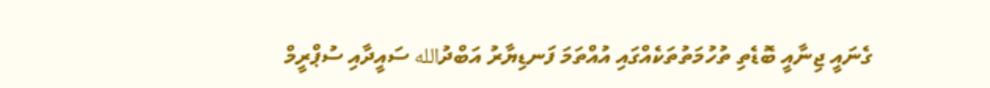ގެނައީ ޖިނާއީ ބޮޑެތި ތުހުމަތުތަކެއްގައި އުއްތަމަ ފަނޑިޔާރު އަބްދުالله ސައީދާއި ސުޕްރީމް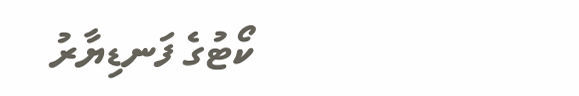ކޯޓުގެ ފަނޑިޔާރު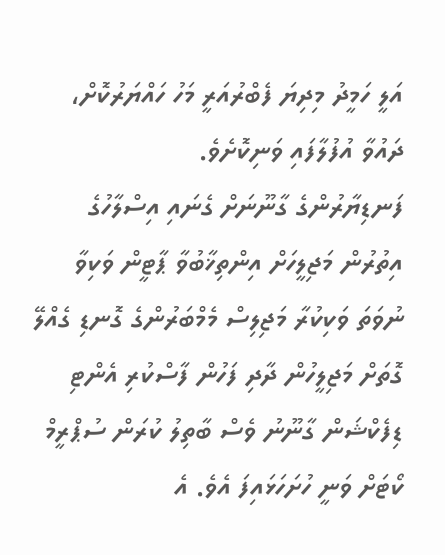އަލީ ހަމީދު މިދިޔަ ފެބްރުއަރީ މަހު ހައްޔަރުކޮށް، ދައުވާ އުފުލާފައި ވަނިކޮށެވެ.
ފަނޑިޔާރުންގެ ގާނޫނަށް ގެނައި އިސްލާހުގެ އިތުރުން މަޖިލީހަށް އިންތިޚާބުވާ ޕާޓީން ވަކިވާ ނުވަތަ ވަކިކުރާ މަޖިލިސް މެމްބަރުންގެ ގޮނޑި ގެއްލޭ ގޮތަށް މަޖިލީހުން ދާދި ފަހުން ފާސްކުރި އެންޓި ޑިފެކްޝަން ގާނޫނު ވެސް ބާތިލު ކުރަން ސުޕްރީމް ކޯޓަށް ވަނީ ހުށަހަޅައިފަ އެވެ. އެ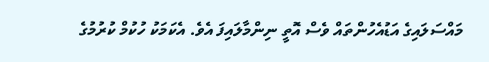މައްސަލައިގެ އަޑުއެހުންތައް ވެސް އޮތީ ނިންމާލައިފަ އެވެ. އެކަމަކު ހުކުމް ކުރުމުގެ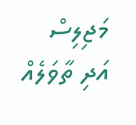މަޖިލިސް އަދި ތާވަލެއް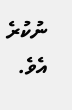ނުކުރެ އެވެ.